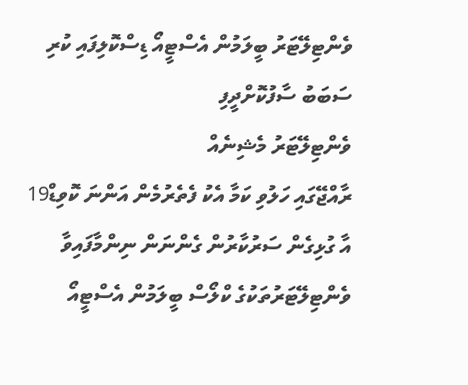ވެންޓިލޭޓަރު ބީލަމުން އެސްޓީއޯ ޑިސްކޮލިފައި ކުރި ސަބަބު ސާފުކޮށްދީފި
ވެންޓިލޭޓަރު މެޝިނެއް
ރާއްޖޭގައި ހަލުވި ކަމާ އެކު ފެތެރުމެން އަންނަ ކޮވިޑް19 އާ ގުޅިގެން ސަރުކާރުން ގެންނަން ނިންމާފައިވާ ވެންޓިލޭޓަރުތަކުގެ ކްލޯސް ބީލަމުން އެސްޓީއޯ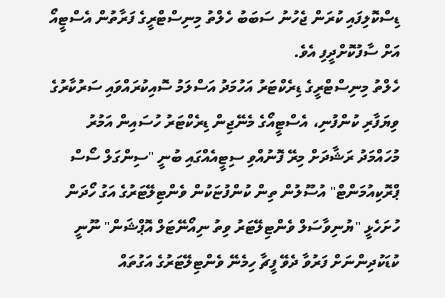ޑިސްކޮލިފައި ކުރަން ޖެހުނު ސަބަބު ހެލްތު މިނިސްޓްރީގެ ފަރާތުން އެސްޓީއޯ އަށް ސާފުކޮށްދީފި އެވެ.
ހެލްތު މިނިސްޓްރީގެ ޑިރެކްޓަރު އަހުމަދު އަސްލަމު ސޮއިކުރައްވައި ސަރުކާރުގެ ވިޔަފާރި ކުންފުނި، އެސްޓީއޯގެ މެނޭޖިން ޑިރެކްޓަރު ހުސައިން އަމުރު މުހައްމަދު ރަޝާދަށް މިރޭ ފޮނުއްވި ސިޓީއެއްގައި ބުނީ "ސިންގަލް ސޯސް ޕްރޮކިއުމަންޓް" އުސޫލުން ތިން ކުންފުޏަކުން ވެންޓިލޭޓަރުގެ އަގު ހޯދަން ހުށަހެޅީ "ޔުނިވާސަލް ވެންޓިލޭޓަރު ވިތު ނިއޯނޭޓަލް އޮޕްޝަން" ނޫނީ ކުޑަކުދިންނަށް ފަރުވާ ދެވޭ ފީޗާ ހިމެނޭ ވެންޓިލޭޓަރުގެ އަގުތައް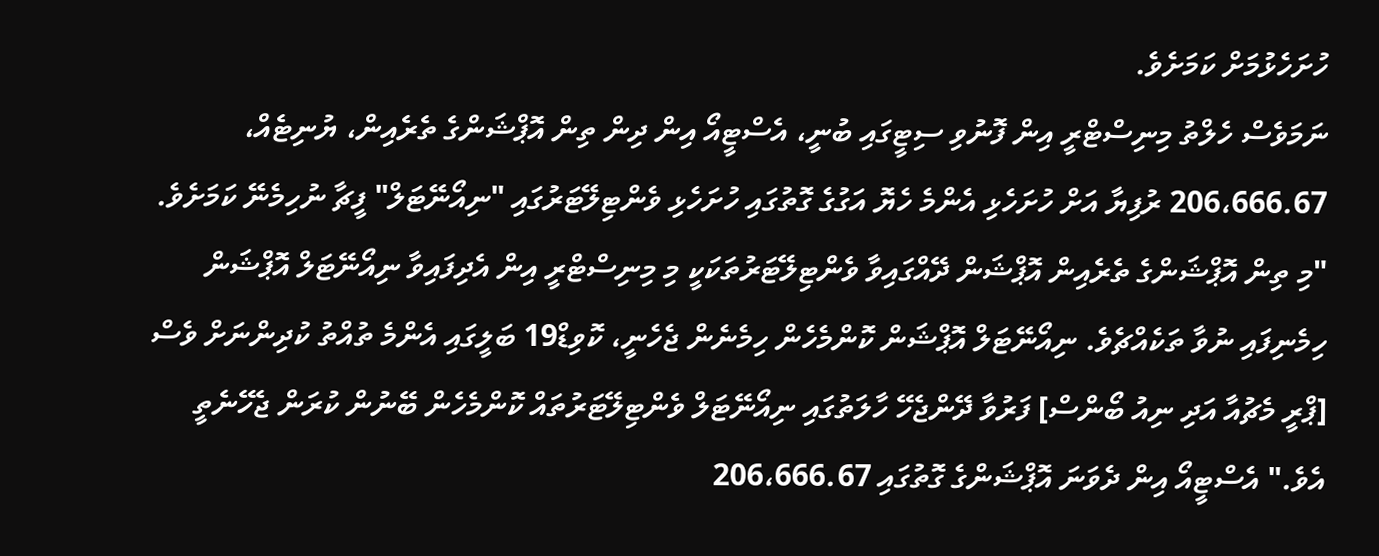ހުށަހެޅުމަށް ކަމަށެވެ.
ނަމަވެސް ހެލްތު މިނިސްޓްރީ އިން ފޮނުވި ސިޓީގައި ބުނީ، އެސްޓީއޯ އިން ދިން ތިން އޮޕްޝަންގެ ތެރެއިން، ޔުނިޓެއް، 206،666.67 ރުފިޔާ އަށް ހުށަހެޅި އެންމެ ހެޔޮ އަގުގެ ގޮތުގައި ހުށަހެޅި ވެންޓިލޭޓަރުގައި "ނިއޯނޭޓަލް" ފީޗާ ނުހިމެނޭ ކަމަށެވެ.
"މި ތިން އޮޕްޝަންގެ ތެރެއިން އޮޕްޝަން ދޭއްގައިވާ ވެންޓިލޭޓަރުތަކަކީ މި މިނިސްޓްރީ އިން އެދިފައިވާ ނިއޯނޭޓަލް އޮޕްޝަން ހިމެނިފައި ނުވާ ތަކެއްޗެވެ. ނިއޯނޭޓަލް އޮޕްޝަން ކޮންމެހެން ހިމެނެން ޖެހެނީ، ކޮވިޑް19 ބަލީގައި އެންމެ ތުއްތު ކުދިންނަށް ވެސް [ޕްރީ މެޗުއާ އަދި ނިއު ބޯންސް] ފަރުވާ ދޭންޖެހޭ ހާލަތުގައި ނިއޯނޭޓަލް ވެންޓިލޭޓަރުތައް ކޮންމެހެން ބޭނުން ކުރަން ޖެހޭނެތީ އެވެ." އެސްޓީއޯ އިން ދެވަނަ އޮޕްޝަންގެ ގޮތުގައި 206،666.67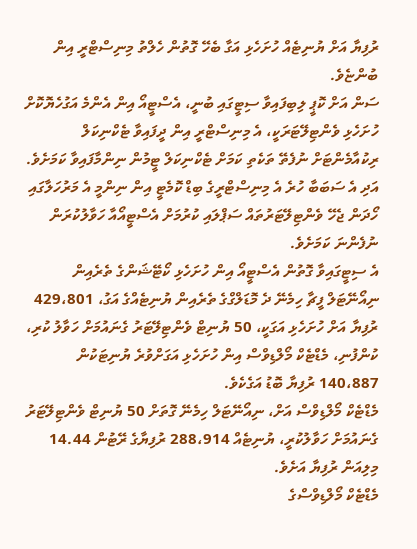ރުފިޔާ އަށް ޔުނިޓެއް ހުށަހެޅި އަގާ ބެހޭ ގޮތުން ހެލްތު މިނިސްޓްރީ އިން ބުންޏެވެ.
ސަން އަށް ކޮޕީ ލިބިފައިވާ ސިޓީގައި ބުނީ، އެސްޓީއޯ އިން އެންމެ އަގުހެޔޮކޮށް ހުށަހެޅި ވެންޓިލޭޓަރަކީ، އެ މިނިސްޓްރީ އިން ދީފައިވާ ޓެކްނިކަލް ރިކުއާމެންޓަށް ނުފެތޭ ތަކެތި ކަމަށް ޓެކްނިކަލް ޓީމުން ނިންމާފައިވާ ކަމަށެވެ. އަދި އެ ސަބަބާ ހުރެ އެ މިނިސްޓްރީގެ ބިޑް ކޮމެޓީ އިން ނިންމީ އެ މަރުހަލާގައި ހޯދަން ޖެހޭ ވެންޓިލޭޓަރުތައް ސަޕްލައި ކުރުމަށް އެސްޓީއޯއާ ހަވާލުކުރަން ނުފެންނަ ކަމަށެވެ.
އެ ސިޓީގައިވާ ގޮތުން އެސްޓީއޯ އިން ހުށަހެޅި ކޯޓޭޝަންގެ ތެރެއިން ނިއޯނޭޓަލް ފީޗާ ހިމެނޭ ދެ މޮޑަލްގްގެ ތެރެއިން ޔުނިޓެއްގެ އަގު، 429،801 ރުފިޔާ އަށް ހުށަހެޅި އަގަކީ، 50 ޔުނިޓް ވެންޓިލޭޓަރު ގެނައުމަށް ހަވާލު ކުރި، ކުންފުނި، މެޑްޓެކް މޯލްޑިވްސް އިން ހުށަހެޅި އަގަށްވުރެ ޔުނިޓަކުން 140،887 ރުފިޔާ ބޮޑު އަގެކެވެ.
މެޑްޓެކް މޯލްޑިވްސް އަށް، ނިއޯނޭޓަލް ހިމެނޭ ގޮތަށް 50 ޔުނިޓް ވެންޓިލޭޓަރު ގެނައުމަށް ހަވާލުކުރީ، ޔުނިޓެއް 288،914 ރުފިޔާގެ ރޭޓުން 14.44 މިލިއަން ރުފިޔާ އަށެވެ.
މެޑްޓެކް މޯލްޑިވްސްގެ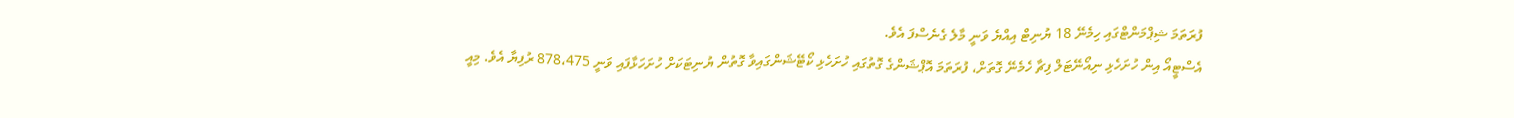ފުރަތަމަ ޝިޕްމަންޓްގައި ހިމެނޭ 18 ޔުނިޓް އިއްޔެ ވަނީ މާލެ ގެނެސްފަ އެވެ.
އެސްޓީއޯ އިން ހުށަހެޅި ނިއޯނޭޓަލް ފިޗާ ހެމެނޭ ގޮތަށް، ފުރަތަމަ އޮޕްޝަންގެ ގޮތުގައި ހުށަހެޅި ކޯޓޭޝަންގައިވާ ގޮތުން ޔުނިޓަކަށް ހުށަހަޅާފައި ވަނީ 878،475 ރުފިޔާ އެވެ. މިއީ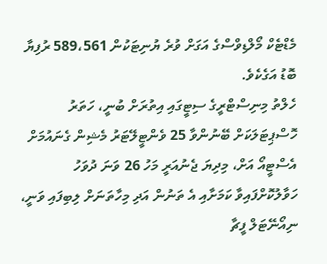މެޑްޓެކް މޯލްޑިވްސްގެ އަގަށް ވުރެ ޔުނިޓަކުން 589،561 ރުފިޔާ ބޮޑު އަގެކެވެ.
ހެލްތު މިނިސްޓްރީގެ ސިޓީގައި އިތުރަށް ބުނީ، ހަތަރު ހޮސްޕިޓަލަކަށް ބޭނުންވާ 25 ވެންޓީލޭޓަރު މެޝިން ގެނައުމަށް އެސްޓީއޯ އަށް، މިދިޔަ ޖެނުއަރީ މަހު 26 ވަނަ ދުވަހު ހަވާލުކޮށްފައިވާ ކަމަށާއި އެ ތަނުން އަދި މިހާތަނަށް ލިބިފައި ވަނީ، ނިއޯނޭޓަލް ފީޗާ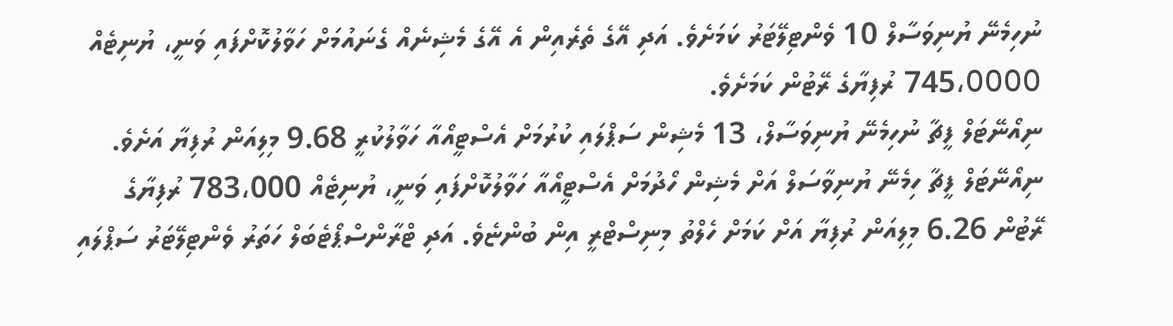ނުހިމެނޭ ޔުނިވަސާލް 10 ވެންޓިލޭޓަރު ކަމަށެވެ. އަދި އޭގެ ތެރެއިން އެ އޭގެ މެޝިނެއް ގެނައުމަށް ހަވާލުކޮށްފައި ވަނީ، ޔުނިޓެއް 745،0000 ރުފިޔާގެ ރޭޓުން ކަމަށެވެ.
ނިއޯނޭޓަލް ފީޗާ ނުހިމެނޭ ޔުނިވަސާލް، 13 މެޝިން ސަޕްލައި ކުރުމަށް އެސްޓީއޯއާ ހަވާލުކުރީ 9.68 މިލިއަން ރުފިޔާ އަށެވެ.
ނިއޯނޭޓަލް ފީޗާ ހިމެނޭ ޔުނިވާސަލް އަށް މެޝިން ހޯދުމަށް އެސްޓީއޯއާ ހަވާލުކޮށްފައި ވަނީ، ޔުނިޓެއް 783،000 ރުފިޔާގެ ރޭޓުން 6.26 މިލިއަން ރުފިޔާ އަށް ކަމަށް ހެލްތު މިނިސްޓްރީ އިން ބުންޏެވެ. އަދި ޓްރާންސްޕޯޓެބަލް ހަތަރު ވެންޓިލޭޓަރު ސަޕްލައި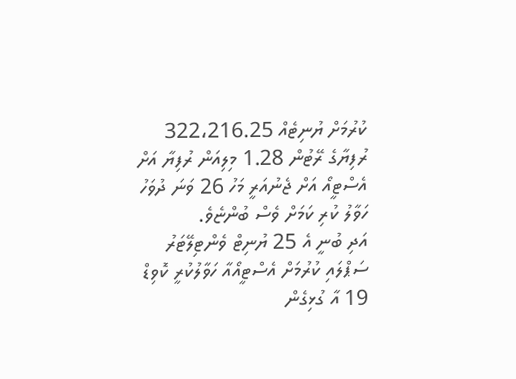ކުރުމަށް ޔުނިޓެއް 322،216.25 ރުފިޔާގެ ރޭޓުން 1.28 މިލިއަން ރުފިޔާ އަށް އެސްޓީއޯ އަށް ޖެނުއަރީ މަހު 26 ވަނަ ދުވަހު ހަވާލު ކުރި ކަމަށް ވެސް ބުންޏެވެ.
އަދި ބުނީ އެ 25 ޔުނިޓް ވެންޓިލޭޓަރު ސަޕްލައި ކުރުމަށް އެސްޓީއޯއާ ހަވާލުކުރީ ކޮވިޑް 19 އާ ގުޅިގެން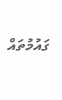ގައުމުތައް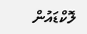ލޮކްޑައުން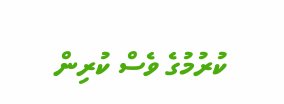ކުރުމުގެ ވެސް ކުރިން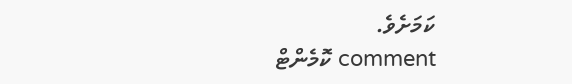ކަމަށެވެ.
comment ކޮމެންޓް